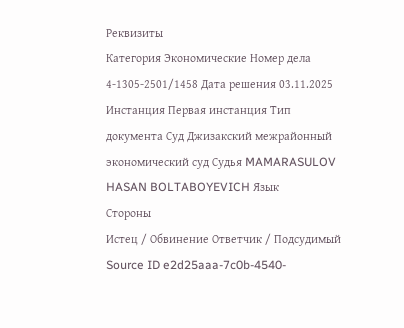Реквизиты
Категория Экономические Номер дела 4-1305-2501/1458 Дата решения 03.11.2025 Инстанция Первая инстанция Тип документа Суд Джизакский межрайонный экономический суд Судья MAMARASULOV HASAN BOLTABOYEVICH Язык
Стороны
Истец / Обвинение Ответчик / Подсудимый
Source ID e2d25aaa-7c0b-4540-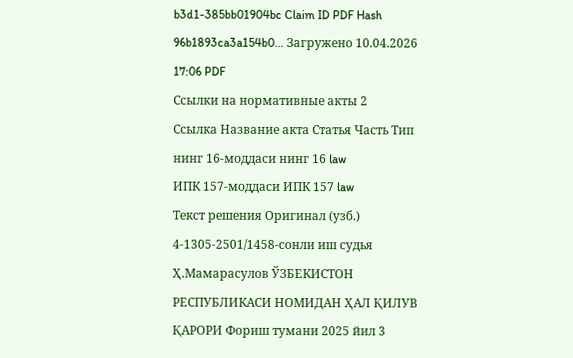b3d1-385bb01904bc Claim ID PDF Hash 96b1893ca3a154b0... Загружено 10.04.2026 17:06 PDF
Ссылки на нормативные акты 2
Ссылка Название акта Статья Часть Тип
нинг 16-моддаси нинг 16 law
ИПК 157-моддаси ИПК 157 law
Текст решения Оригинал (узб.)
4-1305-2501/1458-сонли иш судья Ҳ.Мамарасулов ЎЗБЕКИСТОН РЕСПУБЛИКАСИ НОМИДАН ҲАЛ ҚИЛУВ ҚАРОРИ Фориш тумани 2025 йил 3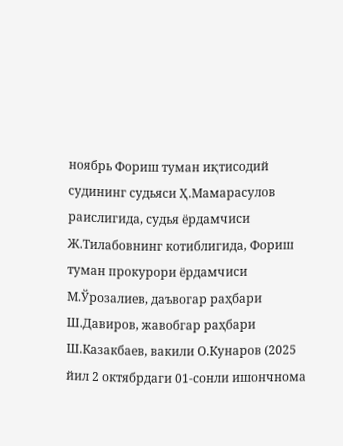ноябрь Фориш туман иқтисодий судининг судьяси Ҳ.Мамарасулов раислигида, судья ёрдамчиси Ж.Тилабовнинг котиблигида, Фориш туман прокурори ёрдамчиси М.Ўрозалиев, даъвогар раҳбари Ш.Давиров, жавобгар раҳбари Ш.Казакбаев, вакили О.Кунаров (2025 йил 2 октябрдаги 01-сонли ишончнома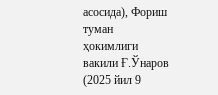асосида), Фориш туман ҳокимлиги вакили Ғ.Ўнаров (2025 йил 9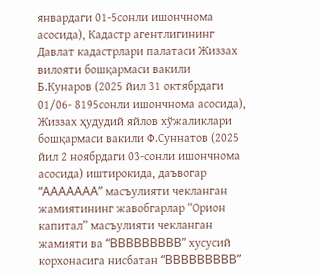январдаги 01-5сонли ишончнома асосида), Кадастр агентлигининг Давлат кадастрлари палатаси Жиззах вилояти бошқармаси вакили Б.Кунаров (2025 йил 31 октябрдаги 01/06- 8195сонли ишончнома асосида), Жиззах ҳудудий яйлов хўжаликлари бошқармаси вакили Ф.Суннатов (2025 йил 2 ноябрдаги 03-сонли ишончнома асосида) иштирокида, даъвогар “AAAAAAA” масъулияти чекланган жамиятининг жавобгарлар “Орион капитал” масъулияти чекланган жамияти ва “BBBBBBBBB” хусусий корхонасига нисбатан “BBBBBBBBB”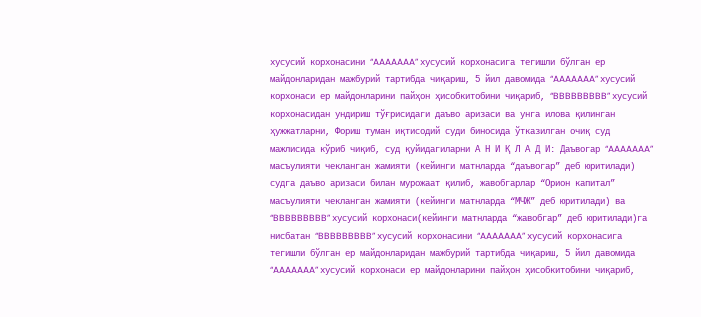хусусий корхонасини “AAAAAAA” хусусий корхонасига тегишли бўлган ер майдонларидан мажбурий тартибда чиқариш, 5 йил давомида “AAAAAAA” хусусий корхонаси ер майдонларини пайҳон ҳисобкитобини чиқариб, “BBBBBBBBB” хусусий корхонасидан ундириш тўғрисидаги даъво аризаси ва унга илова қилинган ҳужжатларни, Фориш туман иқтисодий суди биносида ўтказилган очиқ суд мажлисида кўриб чиқиб, суд қуйидагиларни А Н И Қ Л А Д И: Даъвогар “AAAAAAA” масъулияти чекланган жамияти (кейинги матнларда “даъвогар” деб юритилади) судга даъво аризаси билан мурожаат қилиб, жавобгарлар “Орион капитал” масъулияти чекланган жамияти (кейинги матнларда “МЧЖ” деб юритилади) ва “BBBBBBBBB” хусусий корхонаси(кейинги матнларда “жавобгар” деб юритилади)га нисбатан “BBBBBBBBB” хусусий корхонасини “AAAAAAA” хусусий корхонасига тегишли бўлган ер майдонларидан мажбурий тартибда чиқариш, 5 йил давомида “AAAAAAA” хусусий корхонаси ер майдонларини пайҳон ҳисобкитобини чиқариб,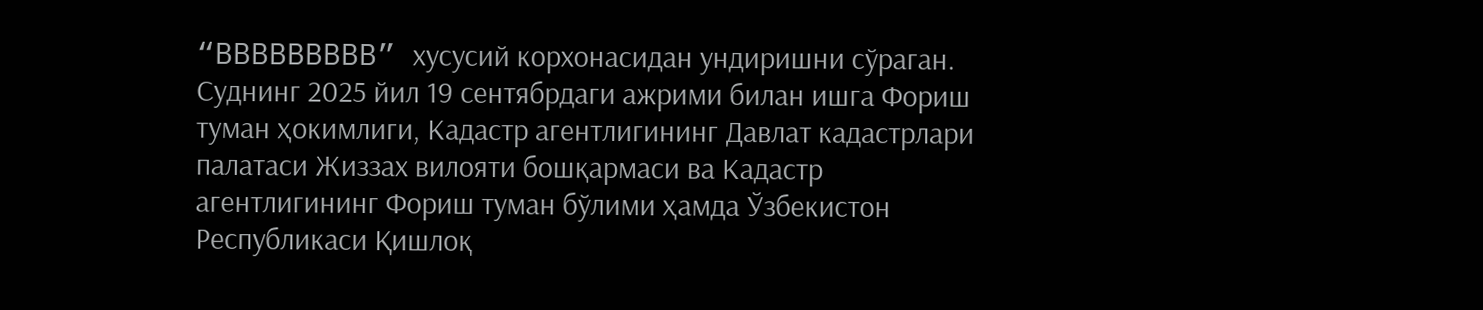“BBBBBBBBB” хусусий корхонасидан ундиришни сўраган. Суднинг 2025 йил 19 сентябрдаги ажрими билан ишга Фориш туман ҳокимлиги, Кадастр агентлигининг Давлат кадастрлари палатаси Жиззах вилояти бошқармаси ва Кадастр агентлигининг Фориш туман бўлими ҳамда Ўзбекистон Республикаси Қишлоқ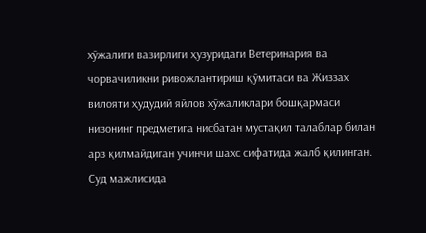хўжалиги вазирлиги ҳузуридаги Ветеринария ва чорвачиликни ривожлантириш қўмитаси ва Жиззах вилояти ҳудудий яйлов хўжаликлари бошқармаси низонинг предметига нисбатан мустақил талаблар билан арз қилмайдиган учинчи шахс сифатида жалб қилинган. Суд мажлисида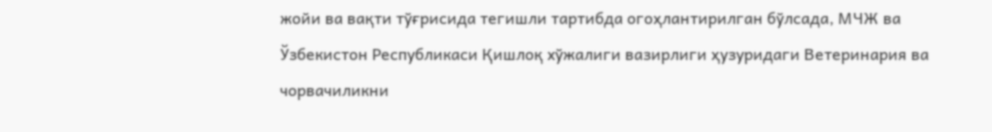жойи ва вақти тўғрисида тегишли тартибда огоҳлантирилган бўлсада, МЧЖ ва Ўзбекистон Республикаси Қишлоқ хўжалиги вазирлиги ҳузуридаги Ветеринария ва чорвачиликни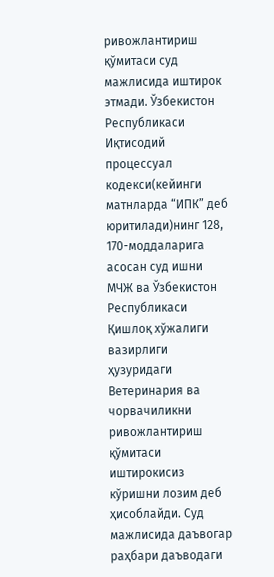ривожлантириш қўмитаси суд мажлисида иштирок этмади. Ўзбекистон Республикаси Иқтисодий процессуал кодекси(кейинги матнларда “ИПК” деб юритилади)нинг 128, 170-моддаларига асосан суд ишни МЧЖ ва Ўзбекистон Республикаси Қишлоқ хўжалиги вазирлиги ҳузуридаги Ветеринария ва чорвачиликни ривожлантириш қўмитаси иштирокисиз кўришни лозим деб ҳисоблайди. Суд мажлисида даъвогар раҳбари даъводаги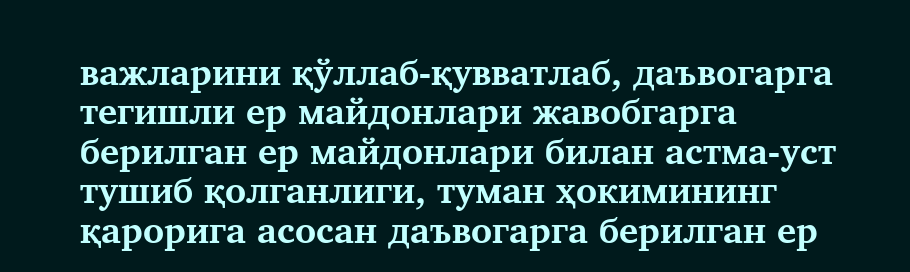важларини қўллаб-қувватлаб, даъвогарга тегишли ер майдонлари жавобгарга берилган ер майдонлари билан астма-уст тушиб қолганлиги, туман ҳокимининг қарорига асосан даъвогарга берилган ер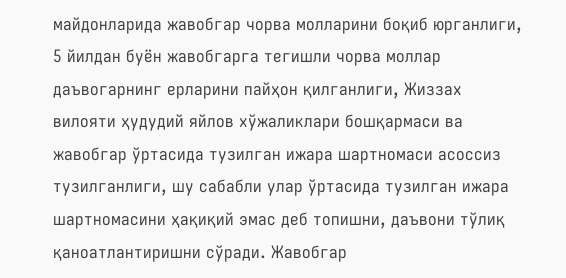майдонларида жавобгар чорва молларини боқиб юрганлиги, 5 йилдан буён жавобгарга тегишли чорва моллар даъвогарнинг ерларини пайҳон қилганлиги, Жиззах вилояти ҳудудий яйлов хўжаликлари бошқармаси ва жавобгар ўртасида тузилган ижара шартномаси асоссиз тузилганлиги, шу сабабли улар ўртасида тузилган ижара шартномасини ҳақиқий эмас деб топишни, даъвони тўлиқ қаноатлантиришни сўради. Жавобгар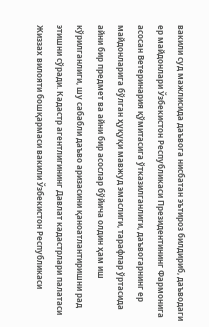вакили суд мажлисида даъвога нисбатан эътироз билдириб, даъводаги ер майдонлари Ўзбекистон Республикаси Президентининг Фармонига асосан Ветеринария қўмитасига ўтказилганлиги, даъвогарнинг ер майдонларига бўлган ҳуқуқи мавжуд эмаслиги, тарафлар ўртасида айни бир предмет ва айни бир асослар бўйича олдин ҳам иш кўрилганлиги, шу сабабли даъво аризасини қаноатлантиришни рад этишни сўради. Кадастр агентлигининг Давлат кадастрлари палатаси Жиззах вилояти бошқармаси вакили Ўзбекистон Республикаси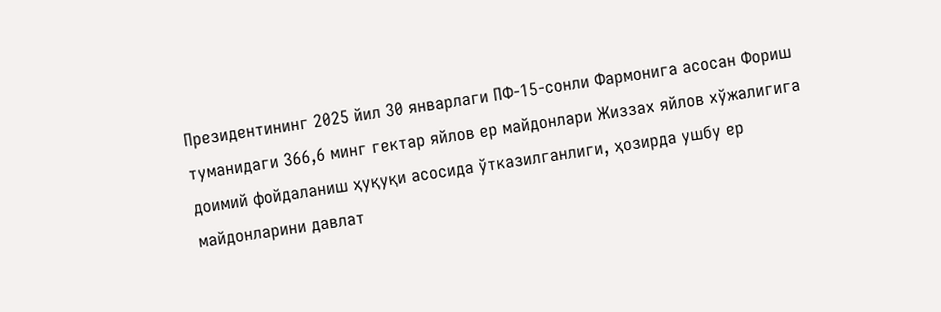Президентининг 2025 йил 30 январлаги ПФ-15-сонли Фармонига асосан Фориш туманидаги 366,6 минг гектар яйлов ер майдонлари Жиззах яйлов хўжалигига доимий фойдаланиш ҳуқуқи асосида ўтказилганлиги, ҳозирда ушбу ер майдонларини давлат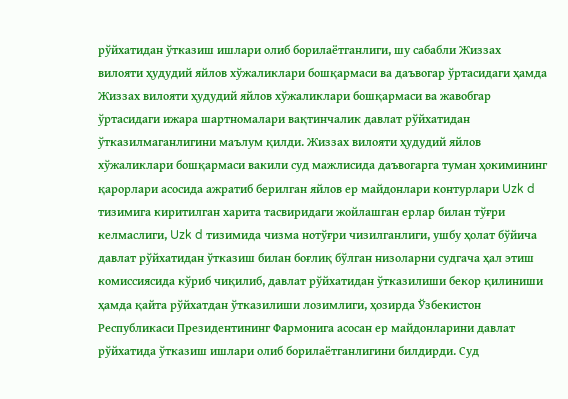рўйхатидан ўтказиш ишлари олиб борилаётганлиги, шу сабабли Жиззах вилояти ҳудудий яйлов хўжаликлари бошқармаси ва даъвогар ўртасидаги ҳамда Жиззах вилояти ҳудудий яйлов хўжаликлари бошқармаси ва жавобгар ўртасидаги ижара шартномалари вақтинчалик давлат рўйхатидан ўтказилмаганлигини маълум қилди. Жиззах вилояти ҳудудий яйлов хўжаликлари бошқармаси вакили суд мажлисида даъвогарга туман ҳокимининг қарорлари асосида ажратиб берилган яйлов ер майдонлари контурлари Uzk d тизимига киритилган харита тасвиридаги жойлашган ерлар билан тўғри келмаслиги, Uzk d тизимида чизма нотўғри чизилганлиги, ушбу ҳолат бўйича давлат рўйхатидан ўтказиш билан боғлиқ бўлган низоларни судгача ҳал этиш комиссиясида кўриб чиқилиб, давлат рўйхатидан ўтказилиши бекор қилиниши ҳамда қайта рўйхатдан ўтказилиши лозимлиги, ҳозирда Ўзбекистон Республикаси Президентининг Фармонига асосан ер майдонларини давлат рўйхатида ўтказиш ишлари олиб борилаётганлигини билдирди. Суд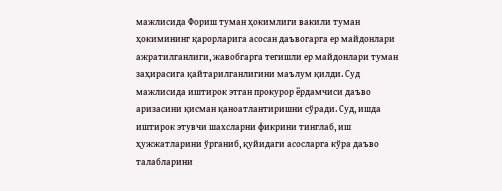мажлисида Фориш туман ҳокимлиги вакили туман ҳокимининг қарорларига асосан даъвогарга ер майдонлари ажратилганлиги, жавобгарга тегишли ер майдонлари туман заҳирасига қайтарилганлигини маълум қилди. Суд мажлисида иштирок этган прокурор ёрдамчиси даъво аризасини қисман қаноатлантиришни сўради. Суд, ишда иштирок этувчи шахсларни фикрини тинглаб, иш ҳужжатларини ўрганиб, қуйидаги асосларга кўра даъво талабларини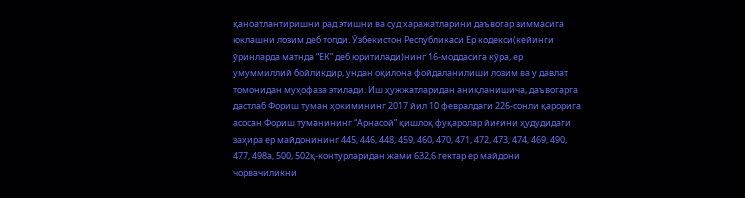қаноатлантиришни рад этишни ва суд харажатларини даъвогар зиммасига юклашни лозим деб топди. Ўзбекистон Республикаси Ер кодекси(кейинги ўринларда матнда “ЕК” деб юритилади)нинг 16-моддасига кўра, ер умуммиллий бойликдир, ундан оқилона фойдаланилиши лозим ва у давлат томонидан муҳофаза этилади. Иш ҳужжатларидан аниқланишича, даъвогарга дастлаб Фориш туман ҳокимининг 2017 йил 10 февралдаги 226-сонли қарорига асосан Фориш туманининг “Арнасой” қишлоқ фуқаролар йиғини ҳудудидаги заҳира ер майдонининг 445, 446, 448, 459, 460, 470, 471, 472, 473, 474, 469, 490, 477, 498а, 500, 502қ-контурларидан жами 632,6 гектар ер майдони чорвачиликни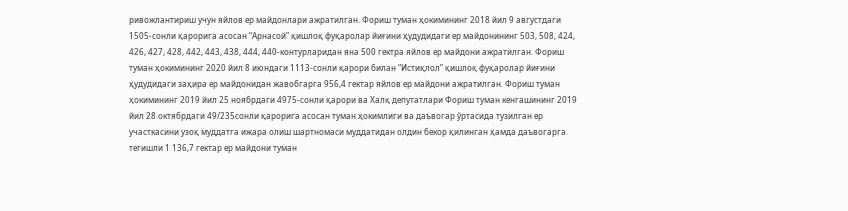ривожлантириш учун яйлов ер майдонлари ажратилган. Фориш туман ҳокимининг 2018 йил 9 августдаги 1505-сонли қарорига асосан “Арнасой” қишлоқ фуқаролар йиғини ҳудудидаги ер майдонининг 503, 508, 424, 426, 427, 428, 442, 443, 438, 444, 440-контурларидан яна 500 гектра яйлов ер майдони ажратилган. Фориш туман ҳокимининг 2020 йил 8 июндаги 1113-сонли қарори билан “Истиқлол” қишлоқ фуқаролар йиғини ҳудудидаги заҳира ер майдонидан жавобгарга 956,4 гектар яйлов ер майдони ажратилган. Фориш туман ҳокимининг 2019 йил 25 ноябрдаги 4975-сонли қарори ва Халқ депутатлари Фориш туман кенгашининг 2019 йил 28 октябрдаги 49/235сонли қарорига асосан туман ҳокимлиги ва даъвогар ўртасида тузилган ер участкасини узоқ муддатга ижара олиш шартномаси муддатидан олдин бекор қилинган ҳамда даъвогарга тегишли 1 136,7 гектар ер майдони туман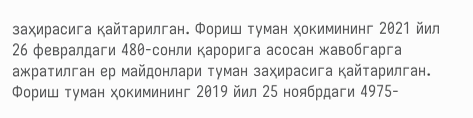заҳирасига қайтарилган. Фориш туман ҳокимининг 2021 йил 26 февралдаги 480-сонли қарорига асосан жавобгарга ажратилган ер майдонлари туман заҳирасига қайтарилган. Фориш туман ҳокимининг 2019 йил 25 ноябрдаги 4975-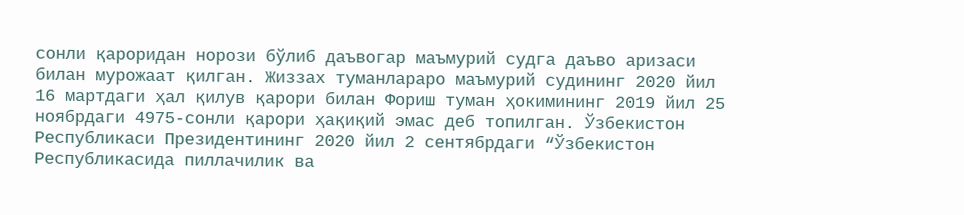сонли қароридан норози бўлиб даъвогар маъмурий судга даъво аризаси билан мурожаат қилган. Жиззах туманлараро маъмурий судининг 2020 йил 16 мартдаги ҳал қилув қарори билан Фориш туман ҳокимининг 2019 йил 25 ноябрдаги 4975-сонли қарори ҳақиқий эмас деб топилган. Ўзбекистон Республикаси Президентининг 2020 йил 2 сентябрдаги “Ўзбекистон Республикасида пиллачилик ва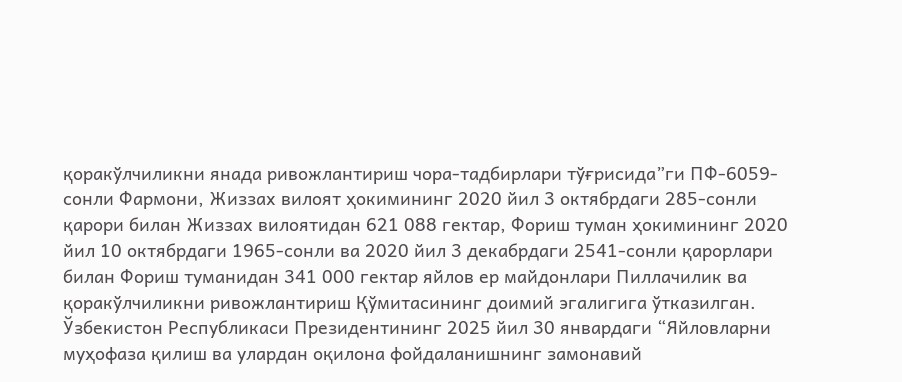қоракўлчиликни янада ривожлантириш чора-тадбирлари тўғрисида”ги ПФ-6059-сонли Фармони, Жиззах вилоят ҳокимининг 2020 йил 3 октябрдаги 285-сонли қарори билан Жиззах вилоятидан 621 088 гектар, Фориш туман ҳокимининг 2020 йил 10 октябрдаги 1965-сонли ва 2020 йил 3 декабрдаги 2541-сонли қарорлари билан Фориш туманидан 341 000 гектар яйлов ер майдонлари Пиллачилик ва қоракўлчиликни ривожлантириш Қўмитасининг доимий эгалигига ўтказилган. Ўзбекистон Республикаси Президентининг 2025 йил 30 январдаги “Яйловларни муҳофаза қилиш ва улардан оқилона фойдаланишнинг замонавий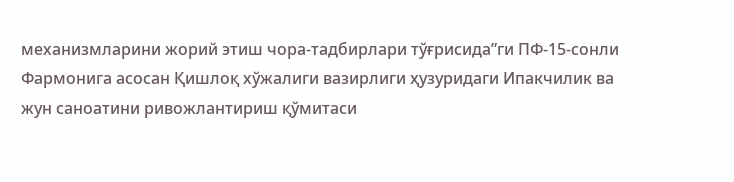механизмларини жорий этиш чора-тадбирлари тўғрисида”ги ПФ-15-сонли Фармонига асосан Қишлоқ хўжалиги вазирлиги ҳузуридаги Ипакчилик ва жун саноатини ривожлантириш қўмитаси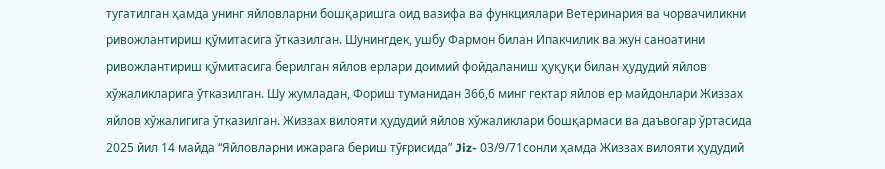тугатилган ҳамда унинг яйловларни бошқаришга оид вазифа ва функциялари Ветеринария ва чорвачиликни ривожлантириш қўмитасига ўтказилган. Шунингдек, ушбу Фармон билан Ипакчилик ва жун саноатини ривожлантириш қўмитасига берилган яйлов ерлари доимий фойдаланиш ҳуқуқи билан ҳудудий яйлов хўжаликларига ўтказилган. Шу жумладан, Фориш туманидан 366,6 минг гектар яйлов ер майдонлари Жиззах яйлов хўжалигига ўтказилган. Жиззах вилояти ҳудудий яйлов хўжаликлари бошқармаси ва даъвогар ўртасида 2025 йил 14 майда “Яйловларни ижарага бериш тўғрисида” Jiz- 03/9/71сонли ҳамда Жиззах вилояти ҳудудий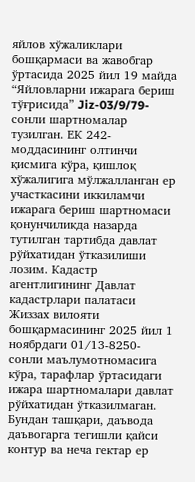яйлов хўжаликлари бошқармаси ва жавобгар ўртасида 2025 йил 19 майда “Яйловларни ижарага бериш тўғрисида” Jiz-03/9/79-сонли шартномалар тузилган. ЕК 242-моддасининг олтинчи қисмига кўра, қишлоқ хўжалигига мўлжалланган ер участкасини иккиламчи ижарага бериш шартномаси қонунчиликда назарда тутилган тартибда давлат рўйхатидан ўтказилиши лозим. Кадастр агентлигининг Давлат кадастрлари палатаси Жиззах вилояти бошқармасининг 2025 йил 1 ноябрдаги 01/13-8250-сонли маълумотномасига кўра, тарафлар ўртасидаги ижара шартномалари давлат рўйхатидан ўтказилмаган. Бундан ташқари, даъвода даъвогарга тегишли қайси контур ва неча гектар ер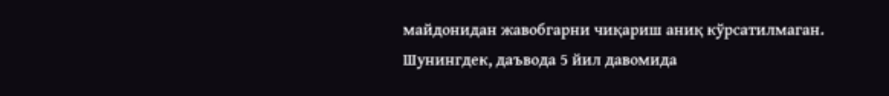майдонидан жавобгарни чиқариш аниқ кўрсатилмаган. Шунингдек, даъвода 5 йил давомида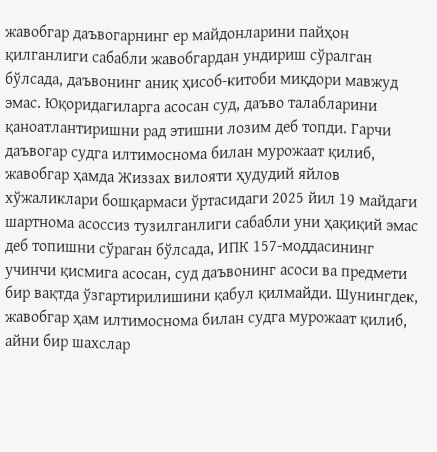жавобгар даъвогарнинг ер майдонларини пайҳон қилганлиги сабабли жавобгардан ундириш сўралган бўлсада, даъвонинг аниқ ҳисоб-китоби миқдори мавжуд эмас. Юқоридагиларга асосан суд, даъво талабларини қаноатлантиришни рад этишни лозим деб топди. Гарчи даъвогар судга илтимоснома билан мурожаат қилиб, жавобгар ҳамда Жиззах вилояти ҳудудий яйлов хўжаликлари бошқармаси ўртасидаги 2025 йил 19 майдаги шартнома асоссиз тузилганлиги сабабли уни ҳақиқий эмас деб топишни сўраган бўлсада, ИПК 157-моддасининг учинчи қисмига асосан, суд даъвонинг асоси ва предмети бир вақтда ўзгартирилишини қабул қилмайди. Шунингдек, жавобгар ҳам илтимоснома билан судга мурожаат қилиб, айни бир шахслар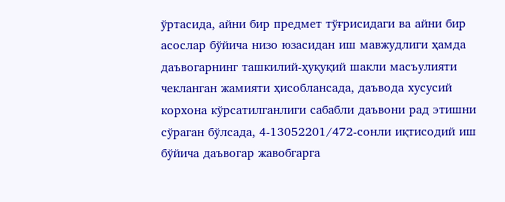ўртасида, айни бир предмет тўғрисидаги ва айни бир асослар бўйича низо юзасидан иш мавжудлиги ҳамда даъвогарнинг ташкилий-ҳуқуқий шакли масъулияти чекланган жамияти ҳисоблансада, даъвода хусусий корхона кўрсатилганлиги сабабли даъвони рад этишни сўраган бўлсада, 4-13052201/472-сонли иқтисодий иш бўйича даъвогар жавобгарга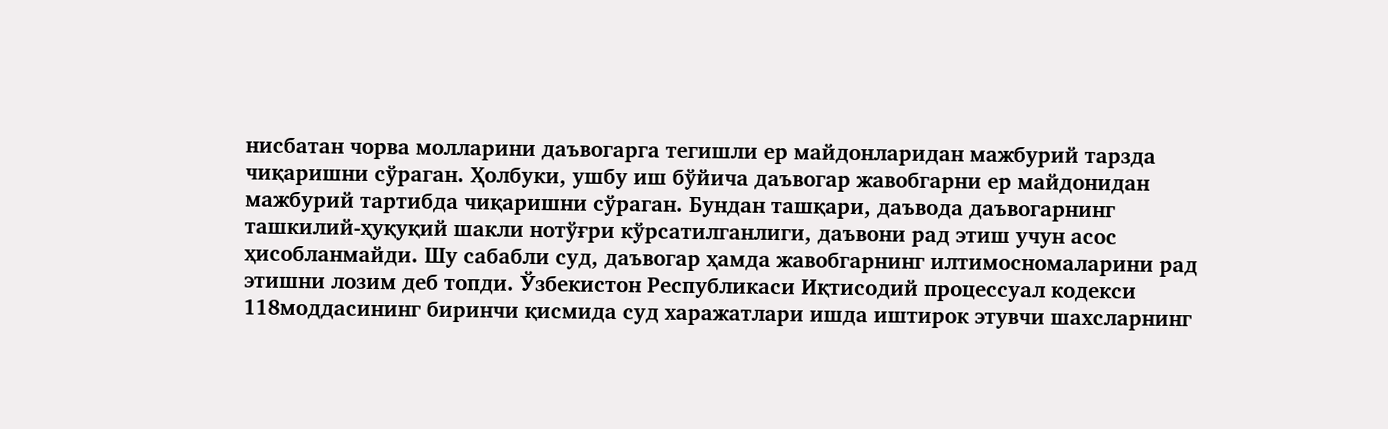нисбатан чорва молларини даъвогарга тегишли ер майдонларидан мажбурий тарзда чиқаришни сўраган. Ҳолбуки, ушбу иш бўйича даъвогар жавобгарни ер майдонидан мажбурий тартибда чиқаришни сўраган. Бундан ташқари, даъвода даъвогарнинг ташкилий-ҳуқуқий шакли нотўғри кўрсатилганлиги, даъвони рад этиш учун асос ҳисобланмайди. Шу сабабли суд, даъвогар ҳамда жавобгарнинг илтимосномаларини рад этишни лозим деб топди. Ўзбекистон Республикаси Иқтисодий процессуал кодекси 118моддасининг биринчи қисмида суд харажатлари ишда иштирок этувчи шахсларнинг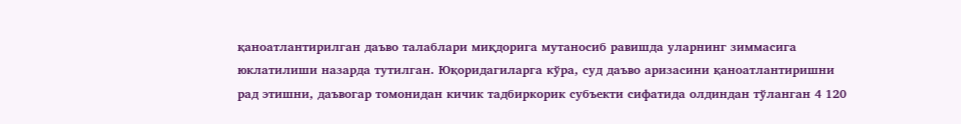қаноатлантирилган даъво талаблари миқдорига мутаносиб равишда уларнинг зиммасига юклатилиши назарда тутилган. Юқоридагиларга кўра, суд даъво аризасини қаноатлантиришни рад этишни, даъвогар томонидан кичик тадбиркорик субъекти сифатида олдиндан тўланган 4 120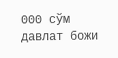000 сўм давлат божи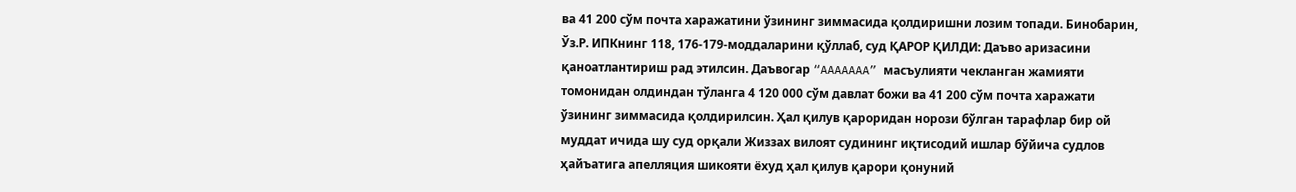ва 41 200 сўм почта харажатини ўзининг зиммасида қолдиришни лозим топади. Бинобарин, Ўз.Р. ИПКнинг 118, 176-179-моддаларини қўллаб, суд ҚАРОР ҚИЛДИ: Даъво аризасини қаноатлантириш рад этилсин. Даъвогар “AAAAAAA” масъулияти чекланган жамияти томонидан олдиндан тўланга 4 120 000 сўм давлат божи ва 41 200 сўм почта харажати ўзининг зиммасида қолдирилсин. Ҳал қилув қароридан норози бўлган тарафлар бир ой муддат ичида шу суд орқали Жиззах вилоят судининг иқтисодий ишлар бўйича судлов ҳайъатига апелляция шикояти ёхуд ҳал қилув қарори қонуний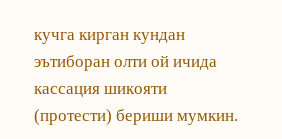кучга кирган кундан эътиборан олти ой ичида кассация шикояти (протести) бериши мумкин.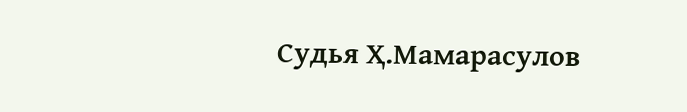Судья Ҳ.Мамарасулов